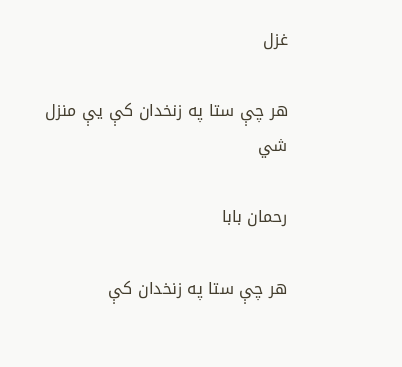غزل

هر چې ستا په زنخدان کې يې منزل شي

رحمان بابا

هر چې ستا په زنخدان کې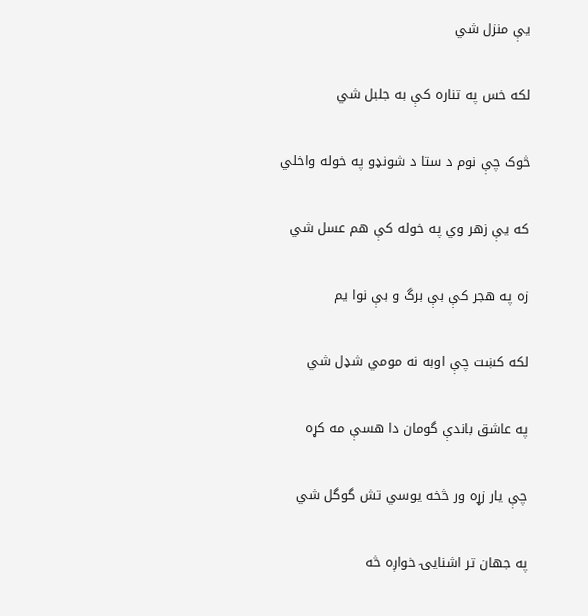يې منزل شي

لکه خس په تناره کې به جلبل شي

څوک چې نوم د ستا د شونډو په خوله واخلي

که يې زهر وي په خوله کې هم عسل شي

زه په هجر کې بې برگ و بې نوا يم

لکه کښت چې اوبه نه مومي شډل شي

په عاشق باندې گومان دا هسې مه کړه

چې يار زړه ور څخه يوسي تش گوگل شي

په جهان تر اشنايۍ خواږه څه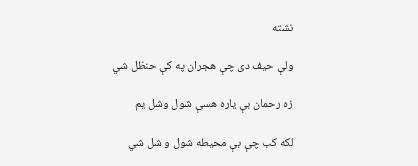نشته

ولې حيف دی چې هجران په کې حنظل شي

زه رحمان بې ياره هسې شول وشل يم

لکه کب چې بې محيطه شول و شل شي